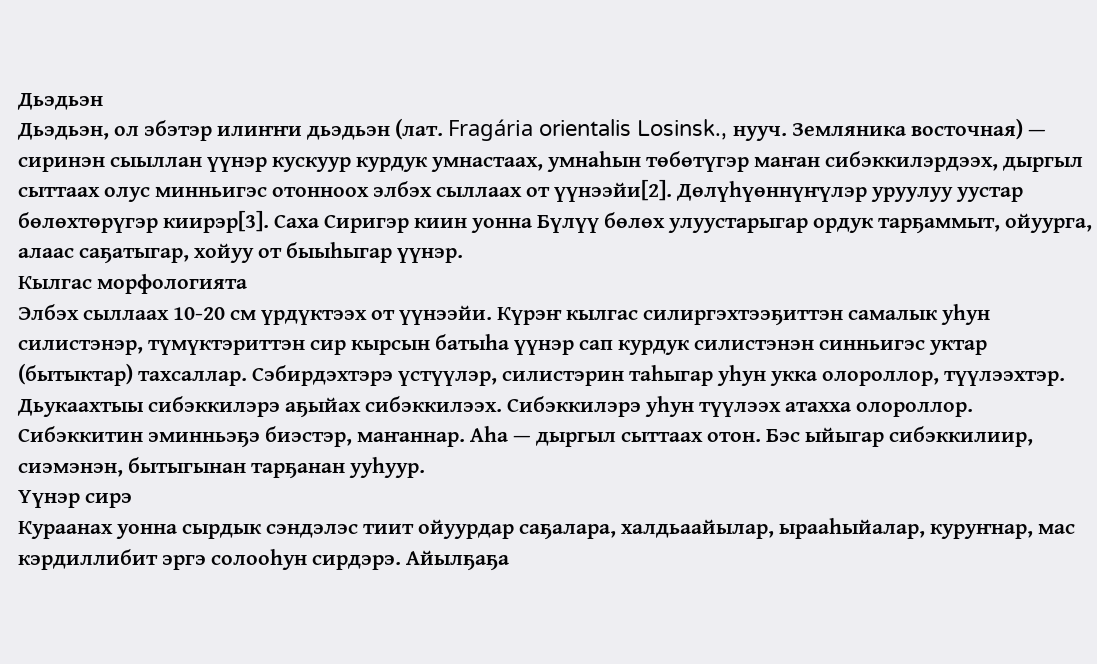Дьэдьэн
Дьэдьэн, ол эбэтэр илиҥҥи дьэдьэн (лат. Fragária orientalis Losinsk., нууч. Земляника восточная) — сиринэн сыыллан үүнэр кускуур курдук умнастаах, умнаһын төбөтүгэр маҥан сибэккилэрдээх, дыргыл сыттаах олус минньигэс отонноох элбэх сыллаах от үүнээйи[2]. Дөлүһүөннүҥүлэр уруулуу уустар бөлөхтөрүгэр киирэр[3]. Саха Cиригэр киин уонна Бүлүү бөлөх улуустарыгар ордук тарҕаммыт, ойуурга, алаас саҕатыгар, хойуу от быыһыгар үүнэр.
Кылгас морфологията
Элбэх сыллаах 10-20 см үрдүктээх от үүнээйи. Күрэҥ кылгас силиргэхтээҕиттэн самалык уһун силистэнэр, түмүктэриттэн сир кырсын батыһа үүнэр сап курдук силистэнэн синньигэс уктар (бытыктар) тахсаллар. Сэбирдэхтэрэ үстүүлэр, силистэрин таһыгар уһун укка олороллор, түүлээхтэр. Дьукаахтыы сибэккилэрэ аҕыйах сибэккилээх. Сибэккилэрэ уһун түүлээх атахха олороллор. Сибэккитин эминньэҕэ биэстэр, маҥаннар. Аһа — дыргыл сыттаах отон. Бэс ыйыгар сибэккилиир, сиэмэнэн, бытыгынан тарҕанан ууһуур.
Үүнэр сирэ
Кураанах уонна сырдык сэндэлэс тиит ойуурдар саҕалара, халдьаайылар, ырааһыйалар, куруҥнар, мас кэрдиллибит эргэ солооһун сирдэрэ. Айылҕаҕа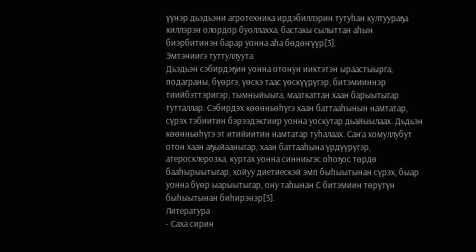үүнэр дьэдьэни агротехника ирдэбиллэрин тутуһан култуураҕа киллэрэн олордор буоллахха, бастакы сылыттан аһын биэрбитинэн барар уонна аһа бөдөҥүүр[3].
Эмтэниигэ туттуллуута
Дьэдьэн сэбирдэҕин уонна отонун ииктэтэн ыраастыырга, подаграны, бүөргэ, үөскэ таас үөскүүрүгэр, битэмииннэр тиийбэттэригэр, тымныйыыга, мааткаттан хаан барыытыгар тутталлар. Сэбирдэх көөнньөһүгэ хаан баттааһынын намтатар, сүрэх тэбиитин бэрээдэктиир уонна уоскутар дьайыылаах. Дьдьэн көөнньөһүгэ эт итийиитин намтатар туһалаах. Саҥа хомуллубут отон хаан аҕыйааныгар, хаан баттааһына үрдүүрүгэр, атеросклерозка, куртах уонна синниьгэс оһоҕос төрдө бааһырыытыгар, хойуу диетиескэй эмп быһыытынан сүрэх, быар уонна бүөр ыарыытыгар, ону таһынан С битэмиин төрүтүн быһыытынан биһирэнэр[3].
Литература
- Саха сирин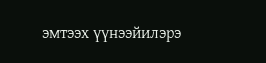эмтээх үүнээйилэрэ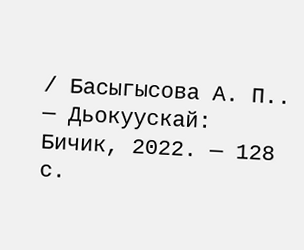/ Басыгысова А. П.. — Дьокуускай: Бичик, 2022. — 128 с.